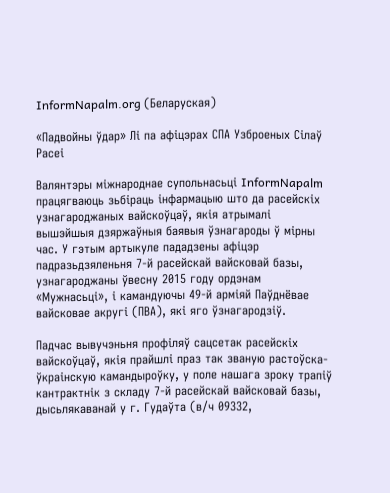InformNapalm.org (Беларуская)

«Падвойны ўдар» Лі па афіцэрах СПА Узброеных Сілаў Расеі

Валянтэры міжнароднае супольнасьці InformNapalm працягваюць зьбіраць інфармацыю што да расейскіх узнагароджаных вайскоўцаў, якія атрымалі вышэйшыя дзяржаўныя баявыя ўзнагароды ў мірны час. У гэтым артыкуле пададзены афіцэр падразьдзяленьня 7-й расейскай вайсковай базы, узнагароджаны ўвесну 2015 году ордэнам «Мужнасьці», і камандуючы 49-й арміяй Паўднёвае вайсковае акругі (ПВА), які яго ўзнагародзіў.

Падчас вывучэньня профіляў сацсетак расейскіх вайскоўцаў, якія прайшлі праз так званую растоўска-ўкраінскую камандыроўку, у поле нашага зроку трапіў кантрактнік з складу 7-й расейскай вайсковай базы, дысьлякаванай у г. Гудаўта (в/ч 09332,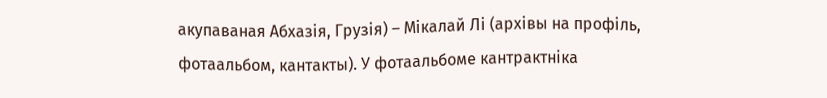акупаваная Абхазія, Грузія) – Мікалай Лі (архівы на профіль, фотаальбом, кантакты). У фотаальбоме кантрактніка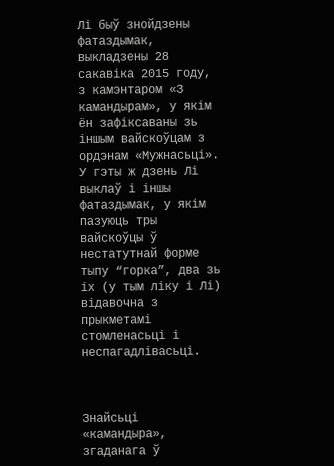Лі быў знойдзены фатаздымак, выкладзены 28 сакавіка 2015 году, з камэнтаром «З камандырам», у якім ён зафіксаваны зь іншым вайскоўцам з ордэнам «Мужнасьці». У гэты ж дзень Лі выклаў і іншы фатаздымак, у якім пазуюць тры вайскоўцы ў нестатутнай форме тыпу “горка”, два зь іх (у тым ліку і Лі) відавочна з прыкметамі стомленасьці і неспагадлівасьці.



Знайсьці «камандыра», згаданага ў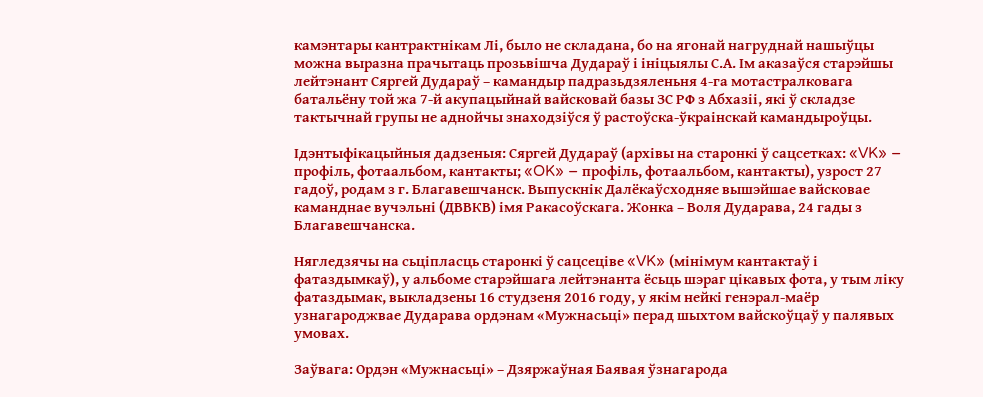камэнтары кантрактнікам Лі, было не складана, бо на ягонай нагруднай нашыўцы можна выразна прачытаць прозьвішча Дудараў і ініцыялы С.А. Ім аказаўся старэйшы лейтэнант Сяргей Дудараў – камандыр падразьдзяленьня 4-га мотастралковага батальёну той жа 7-й акупацыйнай вайсковай базы ЗС РФ з Абхазіі, які ў складзе тактычнай групы не аднойчы знаходзіўся ў растоўска-ўкраінскай камандыроўцы.

Ідэнтыфікацыйныя дадзеныя: Сяргей Дудараў (архівы на старонкі ў сацсетках: «VK» – профіль, фотаальбом, кантакты; «OK» – профіль, фотаальбом, кантакты), узрост 27 гадоў, родам з г. Благавешчанск. Выпускнік Далёкаўсходняе вышэйшае вайсковае каманднае вучэльні (ДВВКВ) імя Ракасоўскага. Жонка – Воля Дударава, 24 гады з Благавешчанска.

Нягледзячы на сьціпласць старонкі ў сацсеціве «VK» (мінімум кантактаў і фатаздымкаў), у альбоме старэйшага лейтэнанта ёсьць шэраг цікавых фота, у тым ліку фатаздымак, выкладзены 16 студзеня 2016 году, у якім нейкі генэрал-маёр узнагароджвае Дударава ордэнам «Мужнасьці» перад шыхтом вайскоўцаў у палявых умовах.

Заўвага: Ордэн «Мужнасьці» – Дзяржаўная Баявая ўзнагарода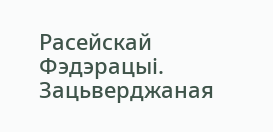Расейскай Фэдэрацыі. Зацьверджаная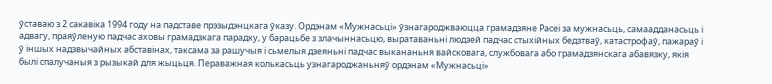ўставаю з 2 сакавіка 1994 году на падставе прэзыдэнцкага ўказу. Ордэнам «Мужнасьці» ўзнагароджваюцца грамадзяне Расеі за мужнасьць, самаадданасьць і адвагу, праяўленую падчас аховы грамадзкага парадку, у барацьбе з злачыннасьцю, выратаваньні людзей падчас стыхійных бедзтваў, катастрофаў, пажараў і ў іншых надзвычайных абставінах, таксама за рашучыя і сьмелыя дзеяньні падчас выкананьня вайсковага, службовага або грамадзянскага абавязку, якія былі спалучаныя з рызыкай для жыцьця. Пераважная колькасьць узнагароджаньняў ордэнам «Мужнасьці»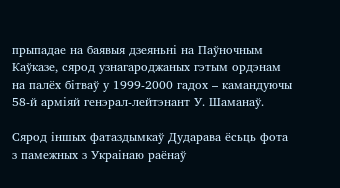прыпадае на баявыя дзеяньні на Паўночным Каўказе, сярод узнагароджаных гэтым ордэнам на палёх бітваў у 1999-2000 гадох – камандуючы 58-й арміяй генэрал-лейтэнант У. Шаманаў.

Сярод іншых фатаздымкаў Дударава ёсьць фота з памежных з Украінаю раёнаў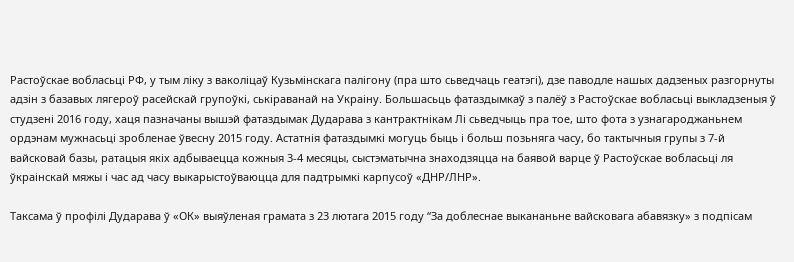Растоўскае вобласьці РФ, у тым ліку з ваколіцаў Кузьмінскага палігону (пра што сьведчаць геатэгі), дзе паводле нашых дадзеных разгорнуты адзін з базавых лягероў расейскай групоўкі, ськіраванай на Украіну. Большасьць фатаздымкаў з палёў з Растоўскае вобласьці выкладзеныя ў студзені 2016 году, хаця пазначаны вышэй фатаздымак Дударава з кантрактнікам Лі сьведчыць пра тое, што фота з узнагароджаньнем ордэнам мужнасьці зробленае ўвесну 2015 году. Астатнія фатаздымкі могуць быць і больш позьняга часу, бо тактычныя групы з 7-й вайсковай базы, ратацыя якіх адбываецца кожныя 3-4 месяцы, сыстэматычна знаходзяцца на баявой варце ў Растоўскае вобласьці ля ўкраінскай мяжы і час ад часу выкарыстоўваюцца для падтрымкі карпусоў «ДНР/ЛНР».

Таксама ў профілі Дударава ў «ОК» выяўленая грамата з 23 лютага 2015 году “За доблеснае выкананьне вайсковага абавязку» з подпісам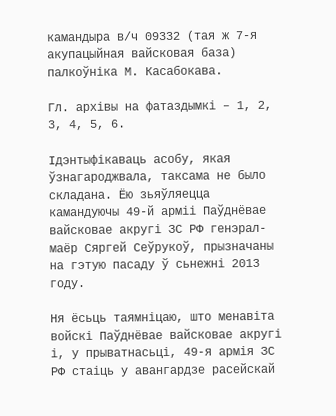камандыра в/ч 09332 (тая ж 7-я акупацыйная вайсковая база) палкоўніка М. Касабокава.

Гл. архівы на фатаздымкі – 1, 2, 3, 4, 5, 6.

Ідэнтыфікаваць асобу, якая ўзнагароджвала, таксама не было складана. Ёю зьяўляецца камандуючы 49-й арміі Паўднёвае вайсковае акругі ЗС РФ генэрал-маёр Сяргей Сеўрукоў, прызначаны на гэтую пасаду ў сьнежні 2013 году.

Ня ёсьць таямніцаю, што менавіта войскі Паўднёвае вайсковае акругі і, у прыватнасьці, 49-я армія ЗС РФ стаіць у авангардзе расейскай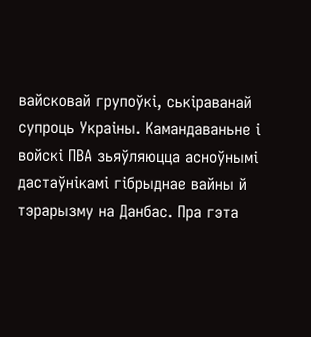вайсковай групоўкі, ськіраванай супроць Украіны. Камандаваньне і войскі ПВА зьяўляюцца асноўнымі дастаўнікамі гібрыднае вайны й тэрарызму на Данбас. Пра гэта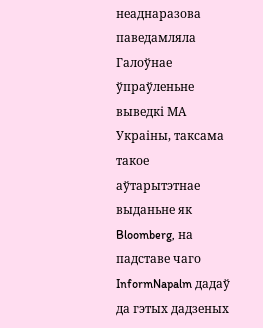неаднаразова паведамляла Галоўнае ўпраўленьне выведкі МА Украіны, таксама такое аўтарытэтнае выданьне як Bloomberg, на падставе чаго InformNapalm дадаў да гэтых дадзеных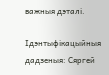важныя дэталі.

Ідэнтыфікацыйныя дадзеныя: Сяргей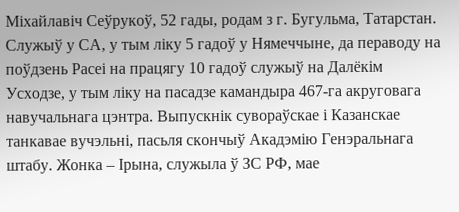Міхайлавіч Сеўрукоў, 52 гады, родам з г. Бугульма, Татарстан. Служыў у СА, у тым ліку 5 гадоў у Нямеччыне, да пераводу на поўдзень Расеі на працягу 10 гадоў служыў на Далёкім Усходзе, у тым ліку на пасадзе камандыра 467-га акруговага навучальнага цэнтра. Выпускнік сувораўскае і Казанскае танкавае вучэльні, пасьля скончыў Акадэмію Генэральнага штабу. Жонка – Ірына, служыла ў ЗС РФ, мае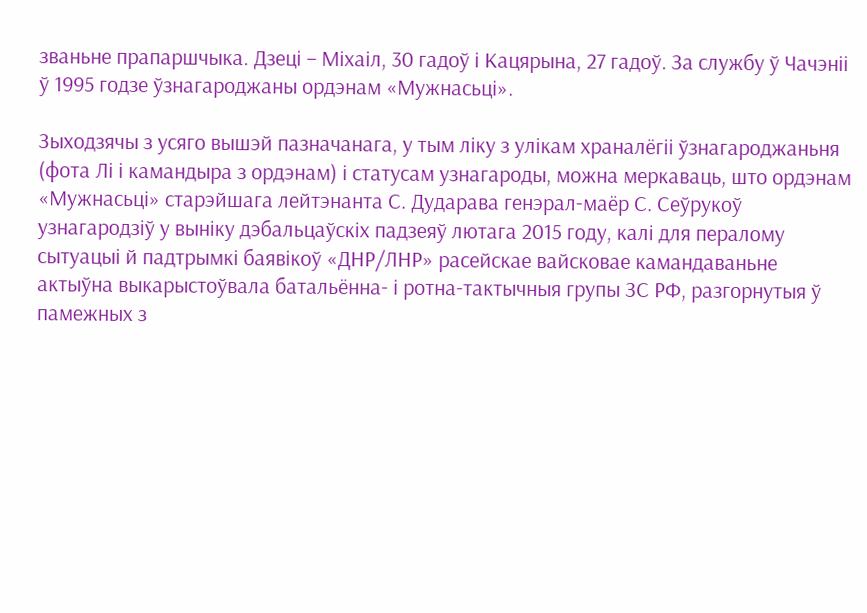званьне прапаршчыка. Дзеці – Міхаіл, 30 гадоў і Кацярына, 27 гадоў. За службу ў Чачэніі ў 1995 годзе ўзнагароджаны ордэнам «Мужнасьці».

Зыходзячы з усяго вышэй пазначанага, у тым ліку з улікам храналёгіі ўзнагароджаньня (фота Лі і камандыра з ордэнам) і статусам узнагароды, можна меркаваць, што ордэнам «Мужнасьці» старэйшага лейтэнанта С. Дударава генэрал-маёр С. Сеўрукоў узнагародзіў у выніку дэбальцаўскіх падзеяў лютага 2015 году, калі для пералому сытуацыі й падтрымкі баявікоў «ДНР/ЛНР» расейскае вайсковае камандаваньне актыўна выкарыстоўвала батальённа- і ротна-тактычныя групы ЗС РФ, разгорнутыя ў памежных з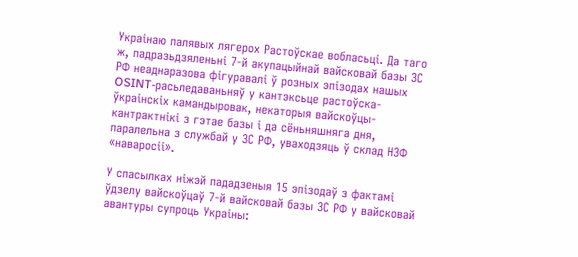Украінаю палявых лягерох Растоўскае вобласьці. Да таго ж, падразьдзяленьні 7-й акупацыйнай вайсковай базы ЗС РФ неаднаразова фігуравалі ў розных эпізодах нашых OSINT-расьледаваньняў у кантэксьце растоўска-ўкраінскіх камандыровак, некаторыя вайскоўцы-кантрактнікі з гэтае базы і да сёньняшняга дня, паралельна з службай у ЗС РФ, уваходзяць ў склад НЗФ «наваросіі».

У спасылках ніжэй пададзеныя 15 эпізодаў з фактамі ўдзелу вайскоўцаў 7-й вайсковай базы ЗС РФ у вайсковай авантуры супроць Украіны: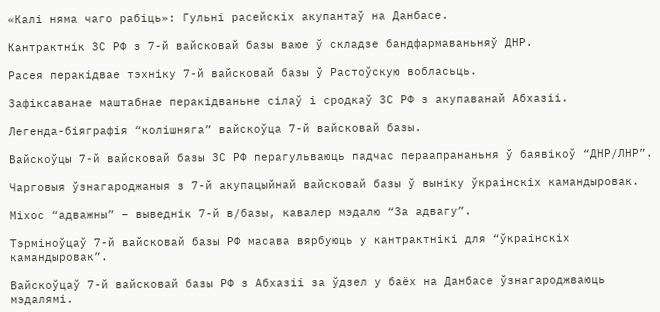«Калі няма чаго рабіць»: Гульні расейскіх акупантаў на Данбасе.

Кантрактнік ЗС РФ з 7-й вайсковай базы ваюе ў складзе бандфармаваньняў ДНР.

Расея перакідвае тэхніку 7-й вайсковай базы ў Растоўскую вобласьць.

Зафіксаванае маштабнае перакідваньне сілаў і сродкаў ЗС РФ з акупаванай Абхазіі.

Легенда-біяграфія “колішняга” вайскоўца 7-й вайсковай базы.

Вайскоўцы 7-й вайсковай базы ЗС РФ перагульваюць падчас пераапрананьня ў баявікоў “ДНР/ЛНР”.

Чарговыя ўзнагароджаныя з 7-й акупацыйнай вайсковай базы ў выніку ўкраінскіх камандыровак.

Міхос “адважны” – выведнік 7-й в/базы, кавалер мэдалю “За адвагу”.

Тэрміноўцаў 7-й вайсковай базы РФ масава вярбуюць у кантрактнікі для “ўкраінскіх камандыровак”.

Вайскоўцаў 7-й вайсковай базы РФ з Абхазіі за ўдзел у баёх на Данбасе ўзнагароджваюць мэдалямі.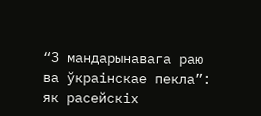“З мандарынавага раю ва ўкраінскае пекла”: як расейскіх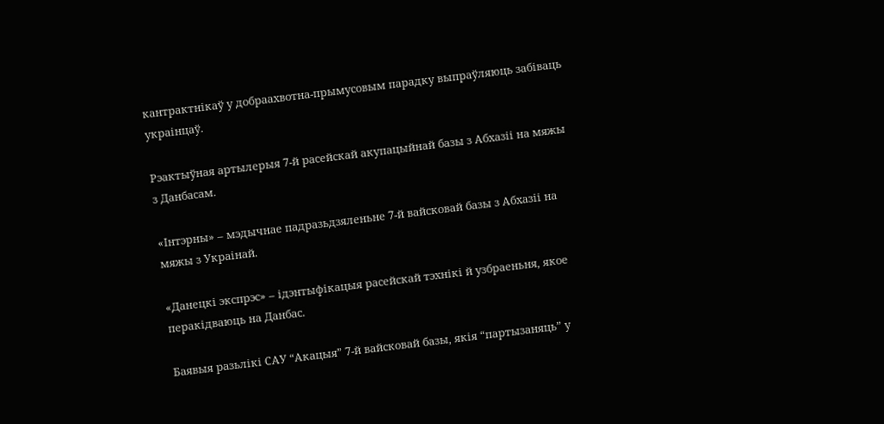кантрактнікаў у добраахвотна-прымусовым парадку выпраўляюць забіваць украінцаў.

Рэактыўная артылерыя 7-й расейскай акупацыйнай базы з Абхазіі на мяжы з Данбасам.

«Інтэрны» – мэдычнае падразьдзяленьне 7-й вайсковай базы з Абхазіі на мяжы з Украінай.

«Данецкі экспрэс» – ідэнтыфікацыя расейскай тэхнікі й узбраеньня, якое перакідваюць на Данбас.

Баявыя разьлікі САУ “Акацыя” 7-й вайсковай базы, якія “партызаняць” у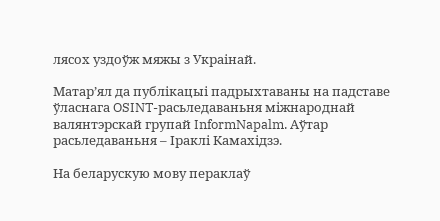лясох уздоўж мяжы з Украінай.

Матар’ял да публікацыі падрыхтаваны на падставе ўласнага OSINT-расьледаваньня міжнароднай валянтэрскай групай InformNapalm. Аўтар расьледаваньня – Іраклі Камахідзэ.

На беларускую мову пераклаў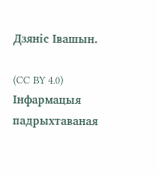Дзяніс Івашын.

(CC BY 4.0) Інфармацыя падрыхтаваная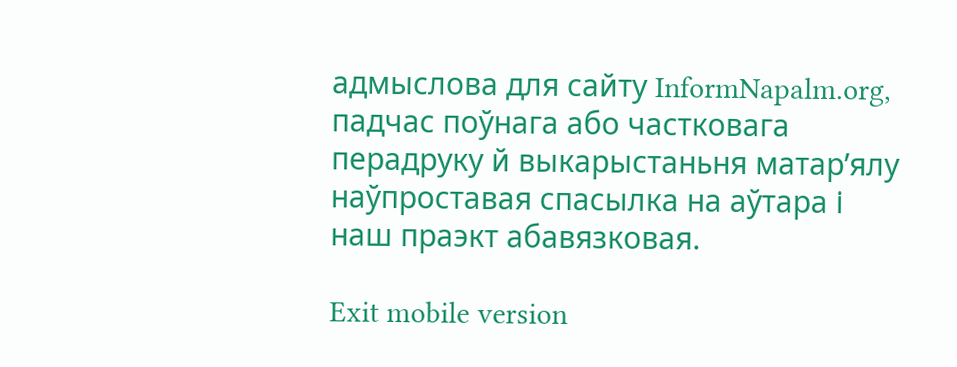адмыслова для сайту InformNapalm.org, падчас поўнага або частковага перадруку й выкарыстаньня матар’ялу наўпроставая спасылка на аўтара і наш праэкт абавязковая.

Exit mobile version